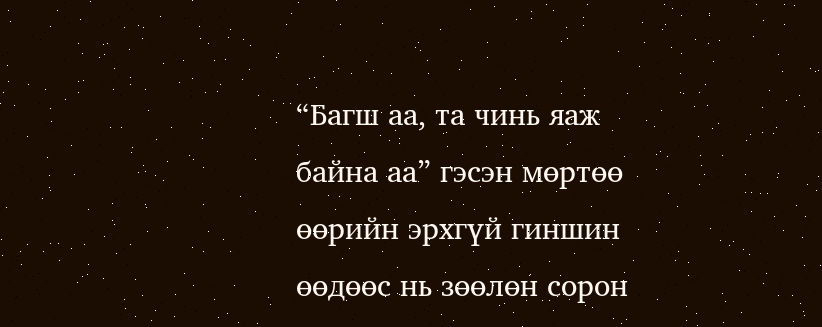“Багш аа, та чинь яаж байна аа” гэсэн мөртөө өөрийн эрхгүй гиншин өөдөөс нь зөөлөн сорон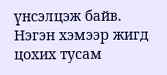үнсэлцэж байв. Нэгэн хэмээр жигд цохих тусам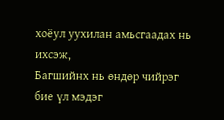хоёул уухилан амьсгаадах нь ихсэж,
Багшийнх нь өндөр чийрэг бие үл мэдэг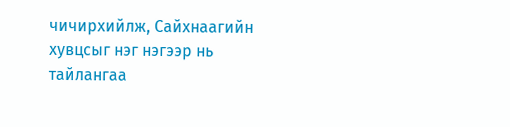чичирхийлж, Сайхнаагийн хувцсыг нэг нэгээр нь тайлангаа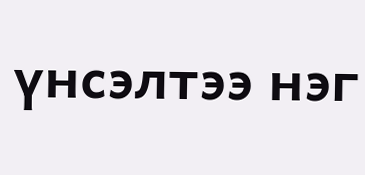үнсэлтээ нэг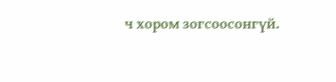ч хором зогсоосонгүй.